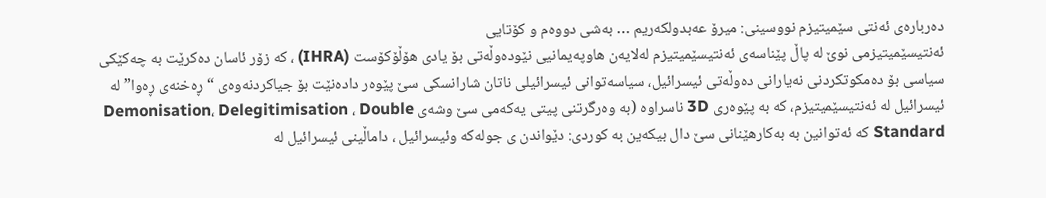دەربارەی ئەنتی سێمیتیزم نووسینی: میرۆ عەبدولکەریم … بەشی دووەم و کۆتایی
ئەنتیسێمیتیزمی نوێ لە پاڵ پێناسەی ئەنتیسێمیتیزم لەلایەن هاوپەیمانیی نێودەوڵەتی بۆ یادی هۆڵۆکۆست (IHRA) ، کە زۆر ئاسان دەکرێت بە چەکێکی سیاسی بۆ دەمکوتکردنی نەیارانی دەوڵەتی ئیسرائیل، سیاسەتوانی ئیسرائیلی ناتان شارانسکی سێ پێوەر دادەنێت بۆ جیاکردنەوەی “ڕەخنەی ڕەوا” لە ئیسرائیل لە ئەنتیسێمیتیزم، کە بە پێوەری 3D ناسراوە (بە وەرگرتنی پیتی یەکەمی سێ وشەی Demonisation، Delegitimisation ، Double Standard کە ئەتوانین بە بەکارهێنانی سێ دال بیکەین بە کوردی: دێواندن ی جولەکە وئیسرائیل ، داماڵینی ئیسرائیل لە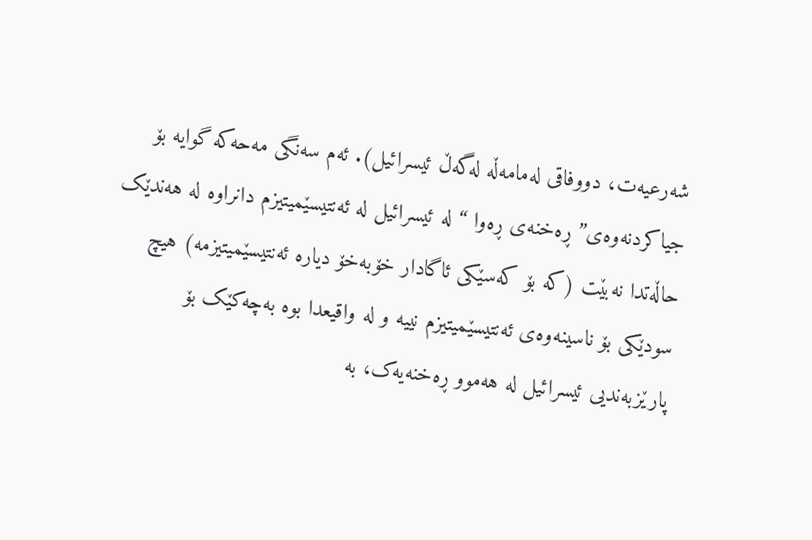شەرعیەت، دووفاقی لەمامەڵە لەگەڵ ئیسرائیل). ئەم سەنگی مەحەکە گوایە بۆ جیاکردنەوەی” ڕەخنەی ڕەوا “ لە ئیسرائیل لە ئەنتیسێمیتیزم دانراوە لە هەندێک حاڵەتدا نەبێت (کە بۆ کەسێکی ئاگادار خۆبەخۆ دیارە ئەنتیسێمیتیزمە) هیچ سودێکی بۆ ناسینەوەی ئەنتیسێمیتیزم نییە و لە واقیعدا بوە بەچەکێک بۆ پارێزبەندیی ئیسرائیل لە هەموو ڕەخنەیەک، بە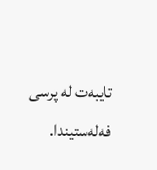تایبەت لە پرسی فەلەستیندا.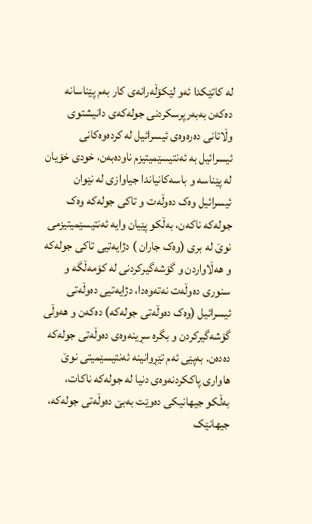لە کاتێکدا ئەو لێکۆڵەرانەی کار بەم پێناسانە دەکەن بەبەرپرسکردنی جولەکەی دانیشتوی وڵاتانی دەرەوەی ئیسرائیل لە کردەوەکانی ئیسرائیل بە ئەنتیسێمیتیزم ناودەبەن، خودی خۆیان لە پێناسە و باسەکانیاندا جیاوازی لە نێوان ئیسرائیل وەک دەوڵەت و تاکی جولەکە وەک جولەکە ناکەن، بەڵکو پێیان وایە ئەنتیسێمیتیزمی نوێ لە بری (وەک جاران ) دژایەتیی تاکی جولەکە و هەڵاواردن و گۆشەگیرکردنی لە کۆمەڵگە و سنوری دەوڵەت نەتەوەدا، دژایەتیی دەوڵەتی ئیسرائیل (وەک دەوڵەتی جولەکە) دەکەن و هەوڵی گۆشەگیرکردن و بگرە سڕینەوەی دەوڵەتی جولەکە دەدەن. بەپێی ئەم تێڕوانینە ئەنتیسێمیتی نوێ هاواری پاککردنەوەی دنیا لە جولەکە ناکات، بەڵکو جیهانیکی دەوێت بەبێ دەوڵەتی جولەکە، جیهانێک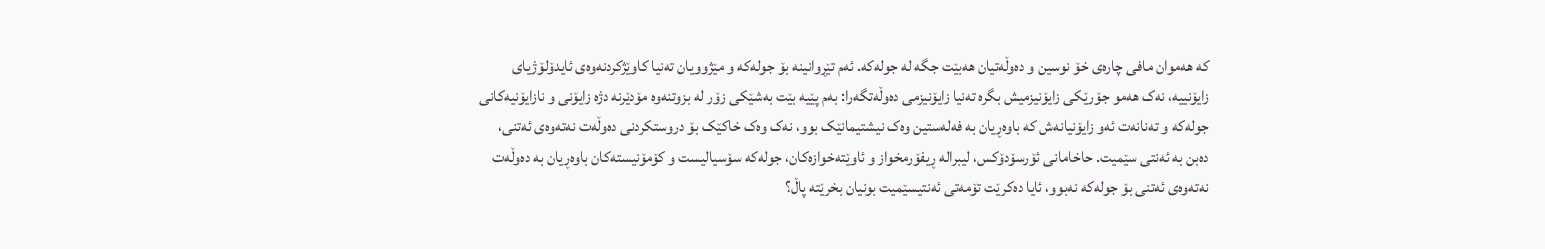کە هەموان مافی چارەی خۆ نوسین و دەوڵەتیان هەبێت جگە لە جولەکە. ئەم تێڕوانینە بۆ جولەکە و مێژوویان تەنیا کاوێژکردنەوەی ئایدۆلۆژیای زایۆنییە، نەک هەمو جۆرێکی زایۆنیزمیش بگرە تەنیا زایۆنیزمی دەوڵەتگەرا: بەم پێیە بێت بەشێکی زۆر لە بزوتنەوە مۆدێرنە دژە زایۆنی و نازایۆنیەکانی جولەکە و تەنانەت ئەو زایۆنیانەش کە باوەڕیان بە فەلەستین وەک نیشتیمانێک بوو، نەک وەک خاکێک بۆ دروستکردنی دەوڵەت نەتەوەی ئەتنی، دەبن بە ئەنتی سێمیت. حاخامانی ئۆرسۆدۆکس، لیبرالە ڕیفۆرمخواز و ئاوێتەخوازەکان، جولەکە سۆسیالیست و کۆمۆنیستەکان باوەڕیان بە دەوڵەت نەتەوەی ئەتنی بۆ جولەکە نەبوو، ئایا دەکرێت تۆمەتی ئەنتیسێمیت بونیان بخرێتە پاڵ؟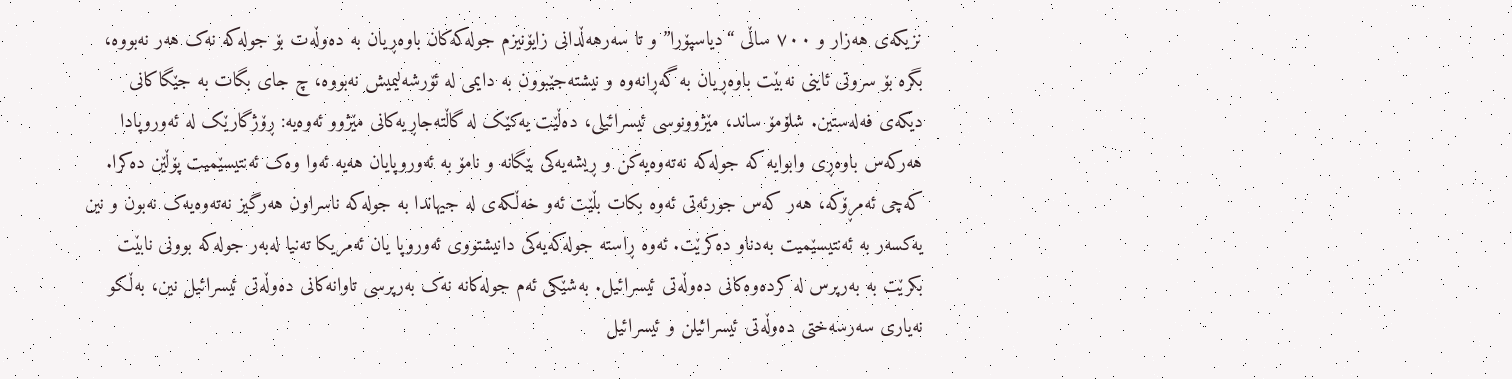نزیکەی هەزار و ٧٠٠ ساڵی “دیاسپۆرا” و تا سەرهەڵدانی زایۆنیزم جولەکەکان باوەڕیان بە دەوڵەت بۆ جولەکە نەک هەر نەبووە، بگرە بۆ سروتی ئاینی نەبێت باوەڕیان بە گەڕانەوە و نیشتەجێبوون بە دایمی لە ئۆرشەلیمیش نەبووە، چ جای بگات بە جێگاکانی دیکەی فەلەستین. شلۆمۆ ساند، مێژوونوسی ئیسرائیلی، دەڵێت یەکێک لە گاڵتەجاڕیەکانی مێژوو ئەوەیە: ڕۆژگارێک لە ئەوروپادا هەرکەس باوەڕی وابوایە کە جولەکە نەتەوەیەکن و ڕیشەیەکی بێگانە و نامۆ بە ئەوروپایان هەیە ئەوا وەک ئەنتیسێمیت پۆڵێن دەکرا. کەچی ئەمڕۆکە، هەر کەس جورئەتی ئەوە بکات بڵێت ئەو خەڵکەی لە جیهاندا بە جولەکە ناسراون هەرگیز نەتەوەیەک نەبون و نین یەکسەر بە ئەنتیسێمیت بەدناو دەکرێت. ئەوە ڕاستە جولەکەیەکی دانیشتووی ئەوروپا یان ئەمریکا تەنیا لەبەر جولەکە بوونی نابێت بکرێت بە بەرپرس لە کردەوەکانی دەوڵەتی ئیسرائیل. بەشێکی ئەم جولەکانە نەک بەرپرسی تاوانەکانی دەوڵەتی ئیسرائیل نین، بەڵکو نەیاری سەرسەختی دەوڵەتی ئیسرائیلن و ئیسرائیل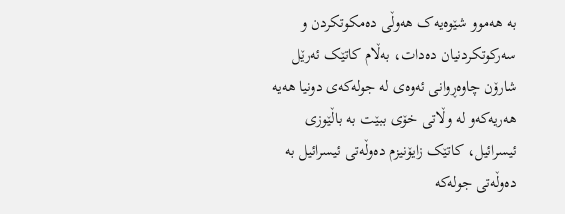بە هەموو شێوەیەک هەوڵی دەمکوتکردن و سەرکوتکردنیان دەدات، بەڵام کاتێک ئەرێل شارۆن چاوەڕوانی ئەوەی لە جولەکەی دونیا هەیە هەریەکەو لە وڵاتی خۆی ببێت بە باڵێوزی ئیسرائیل، کاتێک زایۆنیزم دەوڵەتی ئیسرائیل بە دەوڵەتی جولەکە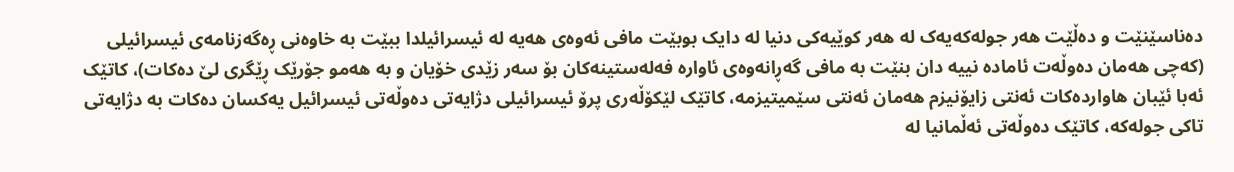دەناسێنێت و دەڵێت هەر جولەکەیەک لە هەر کوێیەکی دنیا لە دایک بوبێت مافی ئەوەی هەیە لە ئیسرائیلدا ببێت بە خاوەنی ڕەگەزنامەی ئیسرائیلی (کەچی هەمان دەوڵەت ئامادە نییە دان بنێت بە مافی گەڕانەوەی ئاوارە فەلەستینەکان بۆ سەر زێدی خۆیان و بە هەمو جۆرێک ڕێگری لێ دەکات)، کاتێک ئەبا ئێبان هاواردەکات ئەنتی زایۆنیزم هەمان ئەنتی سێمیتیزمە، کاتێک لێکۆڵەری پرۆ ئیسرائیلی دژایەتی دەوڵەتی ئیسرائیل یەکسان دەکات بە دژایەتی تاکی جولەکە، کاتێک دەوڵەتی ئەڵمانیا لە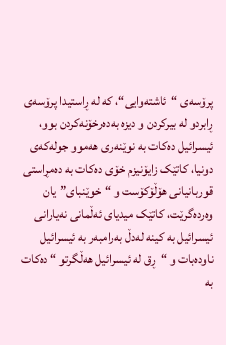پرۆسەی “ئاشتەوایی“، کە لە ڕاستیدا پرۆسەی ڕابردو لە بیرکردن و دیزە بەدەرخۆنەکردن بوو، ئیسرائیل دەکات بە نوێنەری هەموو جولەکەی دونیا، کاتێک زایۆنیزم خۆی دەکات بە دەمڕاستی قوربانیانی هۆڵۆکۆست و “خوێنبای”یان وەردەگرێت، کاتێک میدیای ئەڵمانی نەیارانی ئیسرائیل بە کینە لەدڵ بەرامبەر بە ئیسرائیل ناودەبات و “ڕق لە ئیسرائیل هەڵگرتو “ دەکات بە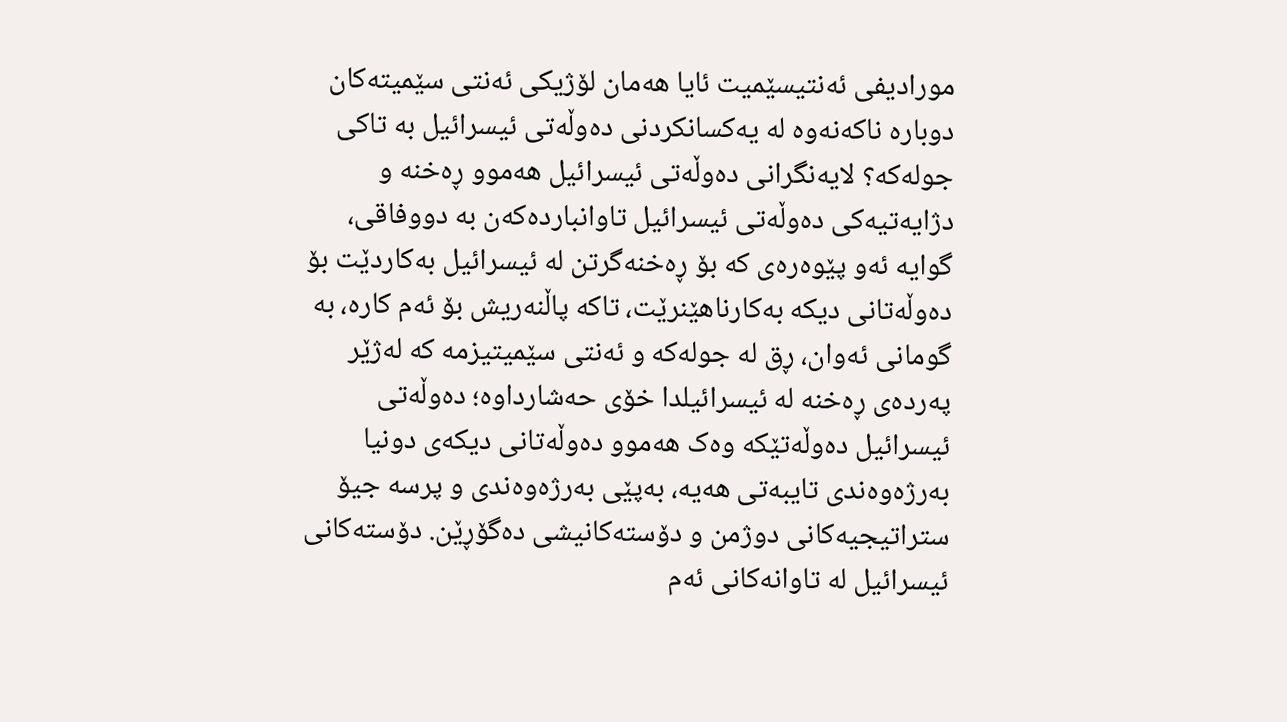مورادیفی ئەنتیسێمیت ئایا هەمان لۆژیکی ئەنتی سێمیتەکان دوبارە ناکەنەوە لە یەکسانکردنی دەوڵەتی ئیسرائیل بە تاکی جولەکە؟ لایەنگرانی دەوڵەتی ئیسرائیل هەموو ڕەخنە و دژایەتیەکی دەوڵەتی ئیسرائیل تاوانباردەکەن بە دووفاقی، گوایە ئەو پێوەرەی کە بۆ ڕەخنەگرتن لە ئیسرائیل بەکاردێت بۆ دەوڵەتانی دیکە بەکارناهێنرێت، تاکە پاڵنەریش بۆ ئەم کارە، بە گومانی ئەوان، ڕق لە جولەکە و ئەنتی سێمیتیزمە کە لەژێر پەردەی ڕەخنە لە ئیسرائیلدا خۆی حەشارداوە؛ دەوڵەتی ئیسرائیل دەوڵەتێکە وەک هەموو دەوڵەتانی دیکەی دونیا بەرژەوەندی تایبەتی هەیە، بەپێی بەرژەوەندی و پرسە جیۆ ستراتیجیەکانی دوژمن و دۆستەکانیشی دەگۆڕێن. دۆستەکانی ئیسرائیل لە تاوانەکانی ئەم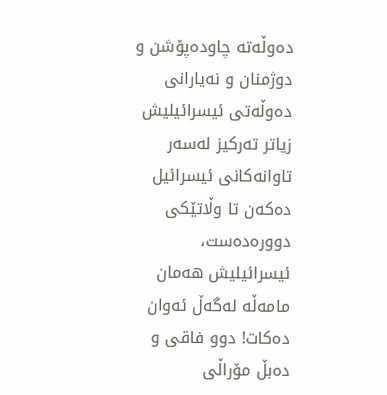دەوڵەتە چاودەپۆشن و دوژمنان و نەیارانی دەوڵەتی ئیسرائیلیش زیاتر تەرکیز لەسەر تاوانەکانی ئیسرائیل دەکەن تا وڵاتێکی دوورەدەست، ئیسرائیلیش هەمان مامەڵە لەگەڵ ئەوان دەکات! دوو فاقی و دەبڵ مۆراڵی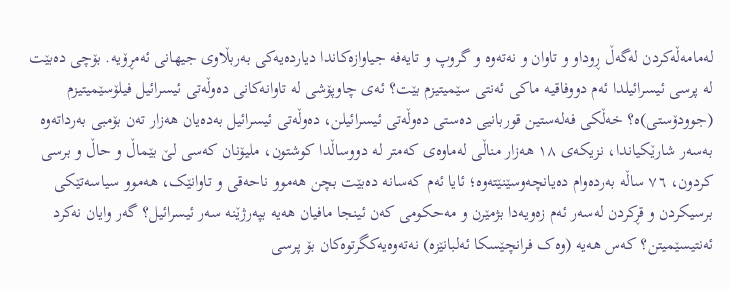لەمامەڵەکردن لەگەڵ ڕوداو و تاوان و نەتەوە و گروپ و تایەفە جیاوازەکاندا دیاردەیەکی بەربڵاوی جیهانی ئەمڕۆیە. بۆچی دەبێت لە پرسی ئیسرائیلدا ئەم دووفاقیە ماکی ئەنتی سێمیتیزم بێت؟ ئەی چاوپۆشی لە تاوانەکانی دەوڵەتی ئیسرائیل فیلۆسێمیتیزم (جوودۆستی)ە؟ خەڵکی فەلەستین قوربانیی دەستی دەوڵەتی ئیسرائیلن، دەوڵەتی ئیسرائیل بەدەیان هەزار تەن بۆمبی بەرداتەوە بەسەر شارێکیاندا، نزیکەی ١٨ هەزار مناڵی لەماوەی کەمتر لە دووساڵدا کوشتون، ملیۆنان کەسی لێ بێماڵ و حاڵ و برسی کردون، ٧٦ ساڵە بەردەوام دەیانچەوسێنێتەوە؛ ئایا ئەم کەسانە دەبێت بچن هەموو ناحەقی و تاوانێک، هەموو سیاسەتێکی برسیکردن و قڕکردن لەسەر ئەم زەویەدا بژمێرن و مەحکومی کەن ئینجا مافیان هەیە بپەرژێنە سەر ئیسرائیل؟ گەر وایان نەکرد ئەنتیسێمیتن؟ کەس هەیە (وەک فرانچێسکا ئەلبانێزە) نەتەوەیەکگرتوەکان بۆ پرسی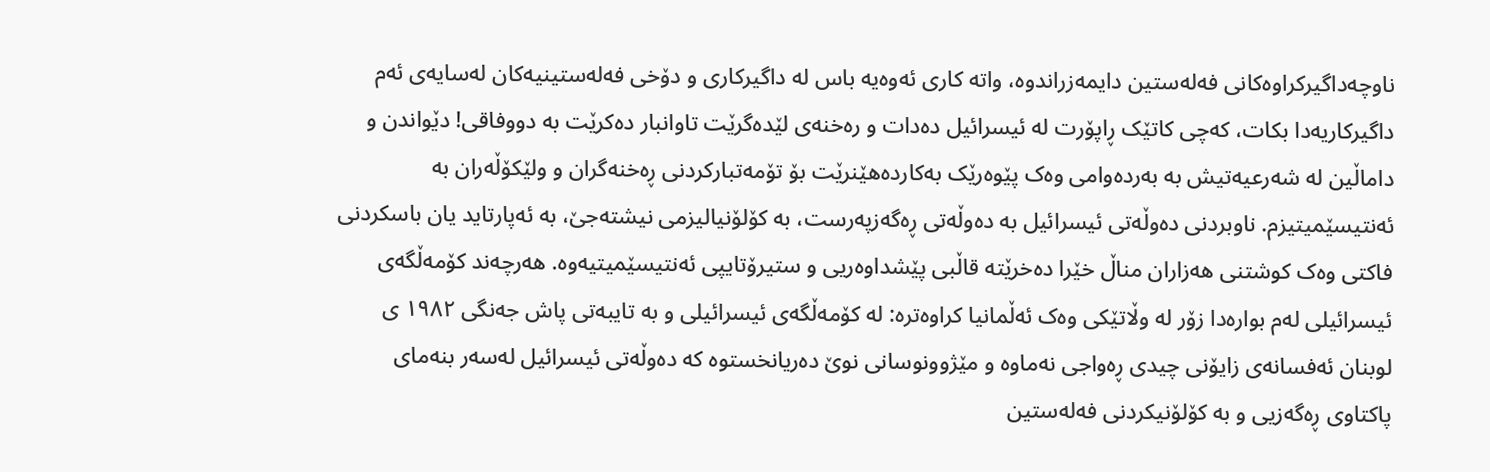ناوچەداگیرکراوەکانی فەلەستین دایمەزراندوە، واتە کاری ئەوەیە باس لە داگیرکاری و دۆخی فەلەستینیەکان لەسایەی ئەم داگیرکاریەدا بکات، کەچی کاتێک ڕاپۆرت لە ئیسرائیل دەدات و رەخنەی لێدەگرێت تاوانبار دەکرێت بە دووفاقی! دێواندن و داماڵین لە شەرعیەتیش بە بەردەوامی وەک پێوەرێک بەکاردەهێنرێت بۆ تۆمەتبارکردنی ڕەخنەگران و ولێکۆڵەران بە ئەنتیسێمیتیزم. ناوبردنی دەوڵەتی ئیسرائیل بە دەوڵەتی ڕەگەزپەرست، بە کۆلۆنیالیزمی نیشتەجێ، بە ئەپارتاید یان باسکردنی فاکتی وەک کوشتنی هەزاران مناڵ خێرا دەخرێتە قاڵبی پێشداوەریی و ستیرۆتایپی ئەنتیسێمیتیەوە. هەرچەند کۆمەڵگەی ئیسرائیلی لەم بوارەدا زۆر لە وڵاتێکی وەک ئەڵمانیا کراوەترە: لە کۆمەڵگەی ئیسرائیلی و بە تایبەتی پاش جەنگی ١٩٨٢ ی لوبنان ئەفسانەی زایۆنی چیدی ڕەواجی نەماوە و مێژوونوسانی نوێ دەریانخستوە کە دەوڵەتی ئیسرائیل لەسەر بنەمای پاکتاوی ڕەگەزیی و بە کۆلۆنیکردنی فەلەستین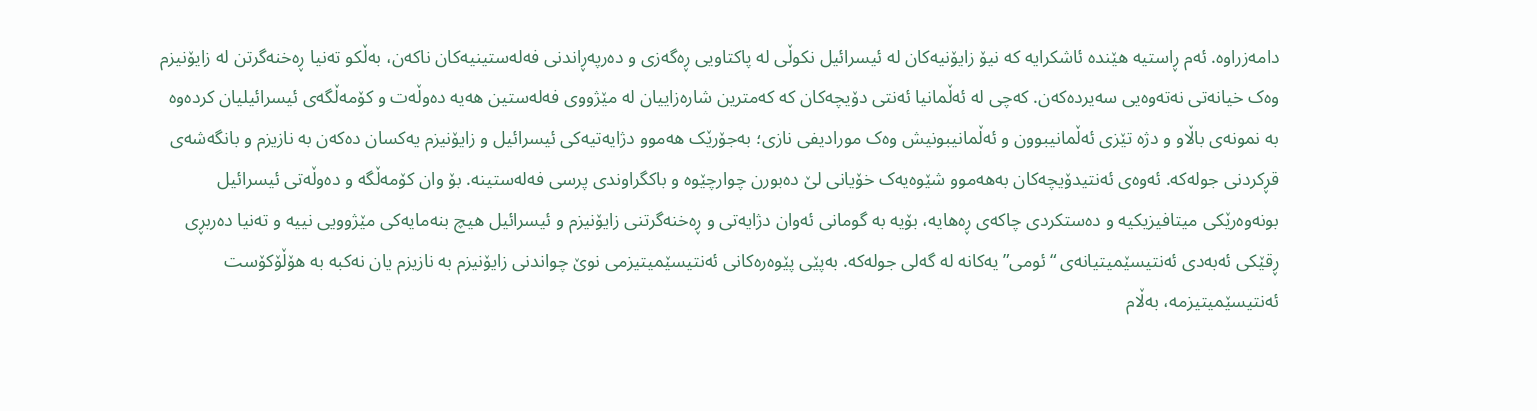دامەزراوە. ئەم ڕاستیە هێندە ئاشکرایە کە نیۆ زایۆنیەکان لە ئیسرائیل نکوڵی لە پاکتاویی ڕەگەزی و دەرپەڕاندنی فەلەستینیەکان ناکەن، بەڵکو تەنیا ڕەخنەگرتن لە زایۆنیزم وەک خیانەتی نەتەوەیی سەیردەکەن. کەچی لە ئەڵمانیا ئەنتی دۆیچەکان کە کەمترین شارەزاییان لە مێژووی فەلەستین هەیە دەوڵەت و کۆمەڵگەی ئیسرائیلیان کردەوە بە نمونەی باڵاو و دژە تێزی ئەڵمانیبوون و ئەڵمانیبونیش وەک مورادیفی نازی؛ بەجۆرێک هەموو دژایەتیەکی ئیسرائیل و زایۆنیزم یەکسان دەکەن بە نازیزم و بانگەشەی قڕکردنی جولەکە. ئەوەی ئەنتیدۆیچەکان بەهەموو شێوەیەک خۆیانی لێ دەبورن چوارچێوە و باکگراوندی پرسی فەلەستینە. بۆ وان کۆمەڵگە و دەوڵەتی ئیسرائیل بونەوەرێکی میتافیزیکیە و دەستکردی چاکەی ڕەهایە، بۆیە بە گومانی ئەوان دژایەتی و ڕەخنەگرتنی زایۆنیزم و ئیسرائیل هیچ بنەمایەکی مێژوویی نییە و تەنیا دەربڕی ڕقێکی ئەبەدی ئەنتیسێمیتیانەی “ئومی”یەکانە لە گەلی جولەکە. بەپێی پێوەرەکانی ئەنتیسێمیتیزمی نوێ چواندنی زایۆنیزم بە نازیزم یان نەکبە بە هۆڵۆکۆست ئەنتیسێمیتیزمە، بەڵام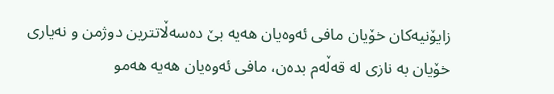زایۆنیەکان خۆیان مافی ئەوەیان هەیە بێ دەسەڵاتترین دوژمن و نەیاری خۆیان بە نازی لە قەڵەم بدەن، مافی ئەوەیان هەیە هەمو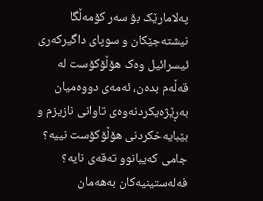پەلامارێک بۆ سەر کۆمەڵگا نیشتەجێکان و سوپای داگیرکەری ئیسرائیل وەک هۆڵۆکۆست لە قەڵەم بدەن، ئەمەی دووەمیان بەڕێژەیکردنەوەی تاوانی نازیزم و بێبایەخکردنی هۆڵۆکۆست نییە؟ جامی کەیبانوو تەقەی نایە؟ فەلەستینیەکان بەهەمان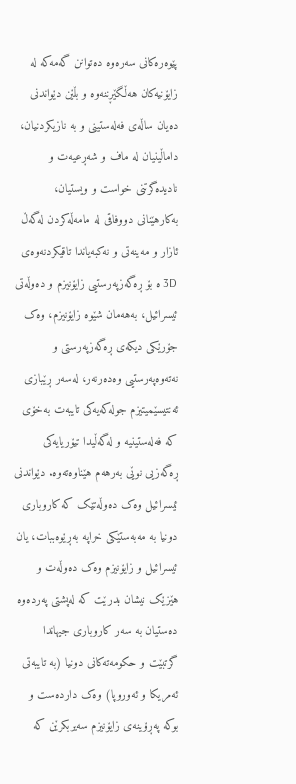پێوەرەکانی سەرەوە دەتوانن گەمەکە لە زایۆنیەکان هەڵگێڕننەوە و بڵێن دێواندنی دەیان ساڵەی فەلەستینی و بە نازیکردنیان، داماڵینیان لە ماف و شەڕعیەت و نادیدەگرتنی خواست و ویستیان، بەکارهێنانی دووفاقی لە مامەڵەکردن لەگەڵ ئازار و مەینەتی و نەکبەیاندا تاقیکردنەوەی 3D ە بۆ ڕەگەزپەرستیی زایۆنیزم و دەوڵەتی ئیسرائیل، بەهەمان شێوە زایۆنیزم، وەک جۆرێکی دیکەی ڕەگەزپەرستی و نەتەوەپەرستیی وەدەرنەر، لەسەر ڕێبازی ئەنتیسێمیتیزم جولەکەیەکی تایبەت بەخۆی کە فەلەستینیە و لەگەڵیدا تیۆریایەکی ڕەگەزیی نوێی بەرهەم هێناوەتەوە. دێواندنی ئیسرائیل وەک دەوڵەتێک کە کاروباری دونیا بە مەبەستێکی خراپە بەڕێوەببات، یان ئیسرائیل و زایۆنیزم وەک دەوڵەت و هێزێک نیشان بدرێت کە لەپشتی پەردەوە دەستیان بە سەر کاروباری جیهاندا گرتبێت و حکومەتەکانی دونیا (بە تایبەتی ئەمریکا و ئەوروپا) وەک داردەست و بوکە پەڕۆینەی زایۆنیزم سەیربکرێن کە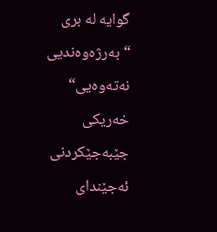گوایە لە بری “بەرژەوەندیی نەتەوەیی“ خەریکی جێبەجێکردنی ئەجێندای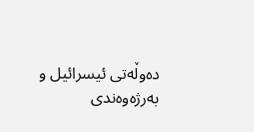دەوڵەتی ئیسرائیل و بەرژەوەندی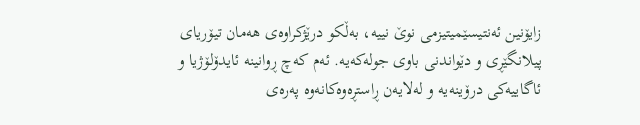زایۆنین ئەنتیسێمیتیزمی نوێ نییە، بەڵکو درێژکراوەی هەمان تیۆریای پیلانگێڕی و دێواندنی باوی جولەکەیە. ئەم کەچ ڕوانینە ئایدۆلۆژیا و ئاگاییەکی درۆینەیە و لەلایەن ڕاستڕەوەکانەوە پەرەی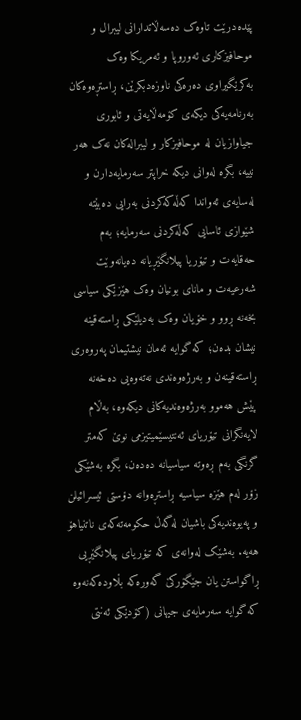پێدەدرێت تاوەک دەسەڵاتدارانی لیبرال و موحافیزکاری ئەوروپا و ئەمریکا وەک بەکرێگیراوی دەرەکی ناوزەدبکرێن، ڕاستڕەوەکان بەرنامەیەکی دیکەی کۆمەڵایەتی و ئابوری جیاوازیان لە موحافیزکار و لیبرالەکان نەک هەر نییە، بگرە لەوانی دیکە خراپتر سەرمایەدارن و لەسایەی ئەواندا کەڵەکەکردنی بەرایی دەبێتە شێوازی ئاسایی کەڵەکردنی سەرمایە؛ بەم حەقایەت و تیۆریا پیلانگێڕیانە دەیانەوێت شەرعیەت و مانای بونیان وەک هێزێکی سیاسی بخەنە ڕوو و خۆیان وەک بەدیلێکی ڕاستەقینە نیشان بدەن؛ کە گوایە ئەمان نیشتیمان پەروەری ڕاستەقینەن و بەرژەوەندی نەتەوەیی دەخەنە پێش هەموو بەرژەوەندیەکانی دیکەوە، بەڵام لایەنگرانی تیۆریای ئەنتیسێمیتیزمی نوێ کەمتر گرنگی بەم ڕەوتە سیاسیانە دەدەن، بگرە بەشێکی زۆر لەم هێزە سیاسیە ڕاستڕەوانە دۆستی ئیسرائیلن و پەیوەندیەکی باشیان لەگەڵ حکومەتەکەی ناتنیاهۆ هەیە. بەشێک لەوانەی کە تیۆریای پیلانگێڕیی ڕاگواستن یان جێگۆرکێ گەورەکە بڵاودەکەنەوە کە گوایە سەرمایەی جیهانی (کۆدێکی ئەنتی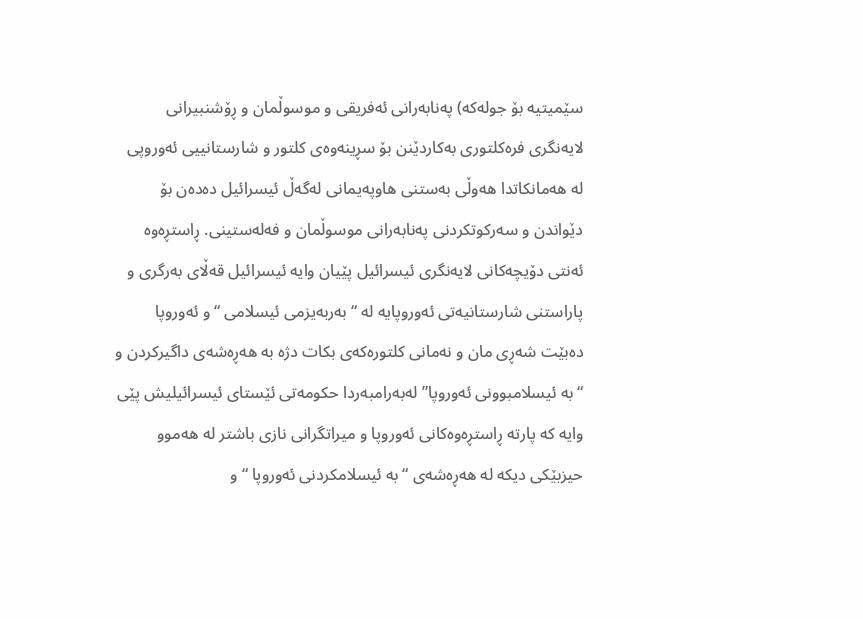سێمیتیە بۆ جولەکە) پەنابەرانی ئەفریقی و موسوڵمان و ڕۆشنبیرانی لایەنگری فرەکلتوری بەکاردێنن بۆ سڕینەوەی کلتور و شارستانییی ئەوروپی لە هەمانکاتدا هەوڵی بەستنی هاوپەیمانی لەگەڵ ئیسرائیل دەدەن بۆ دێواندن و سەرکوتکردنی پەنابەرانی موسوڵمان و فەلەستینی. ڕاستڕەوە ئەنتی دۆیچەکانی لایەنگری ئیسرائیل پێیان وایە ئیسرائیل قەڵای بەرگری و پاراستنی شارستانیەتی ئەوروپایە لە “بەربەیزمی ئیسلامی “ و ئەوروپا دەبێت شەڕی مان و نەمانی کلتورەکەی بکات دژە بە هەڕەشەی داگیرکردن و “بە ئیسلامبوونی ئەوروپا” لەبەرامبەردا حکومەتی ئێستای ئیسرائیلیش پێی وایە کە پارتە ڕاستڕەوەکانی ئەوروپا و میراتگرانی نازی باشتر لە هەموو حیزبێکی دیکە لە هەڕەشەی “بە ئیسلامکردنی ئەوروپا “ و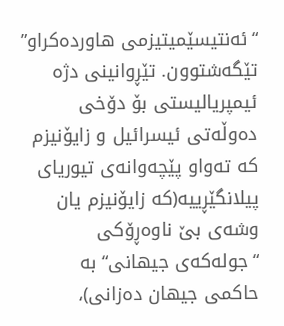“ئەنتیسێمیتیزمی هاوردەکراو” تێگەشتوون. تێڕوانینی دژە ئیمپریالیستی بۆ دۆخی دەوڵەتی ئیسرائیل و زایۆنیزم کە تەواو پێچەوانەی تیوریای پیلانگێڕییە(کە زایۆنیزم یان وشەی بێ ناوەڕۆکی “جولەکەی جیهانی“ بە حاکمی جیهان دەزانی)،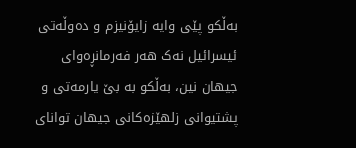بەڵکو پێی وایە زایۆنیزم و دەوڵەتی ئیسرائیل نەک هەر فەرمانڕەوای جیهان نین، بەڵکو بە بێ یارمەتی و پشتیوانی زلهێزەکانی جیهان توانای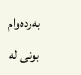بەردەوام بونی لە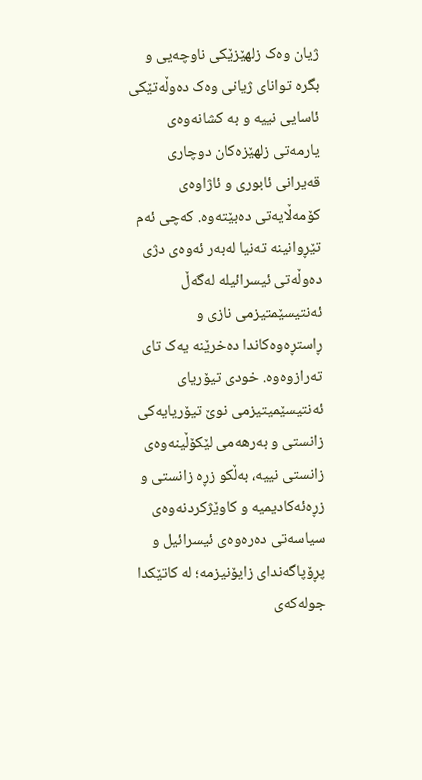ژیان وەک زلهێزێکی ناوچەیی و بگرە توانای ژیانی وەک دەوڵەتێکی ئاسایی نییە و بە کشانەوەی یارمەتی زلهێزەکان دوچاری قەیرانی ئابوری و ئاژاوەی کۆمەڵایەتی دەبێتەوە. کەچی ئەم تێڕوانینە تەنیا لەبەر ئەوەی دژی دەوڵەتی ئیسرائیلە لەگەڵ ئەنتیسێمتیزمی نازی و ڕاستڕەوەکاندا دەخرێنە یەک تای تەرازوەوە. خودی تیۆریای ئەنتیسێمیتیزمی نوێ تیۆریایەکی زانستی و بەرهەمی لێکۆڵینەوەی زانستی نییە، بەڵکو زڕە زانستی و زڕەئەکادیمیە و کاوێژکردنەوەی سیاسەتی دەرەوەی ئیسرائیل و پڕۆپاگەندای زایۆنیزمە؛ لە کاتێکدا جولەکەی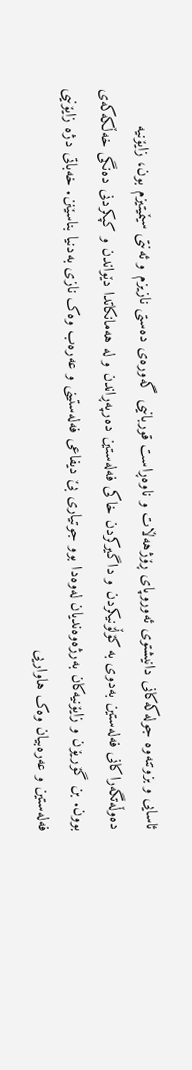ئاسایی و بزوتنەوە جولەکەکانی دانیشتوی ئەوروپای ڕۆژهەڵات و ناوەڕاست قوربانیی گەورەی دەستی نازیزم و ئەنتی سێمیتیزم بون، زایۆنیە دەوڵەتگەراکانی فەلەستین بەدوی بە کۆڵۆنیکردن و داگیرکردن خاکی فەلەستین دەرپەڕاندن و لە هەمانکاتدا دێواندن و کپکردنی دەنگی خەڵکەکەی بوون. بن گۆریۆن و زایۆنیەکان بەرژەوەندیان لەوەدا بوو جوتیاری بێ دیفاعی فەلەستینی و عەرەب وەک نازی بەدنیا بناسێنن. خەباتی دژە زایۆنیی فەلەستین و عەرەبیان وەک هاواریی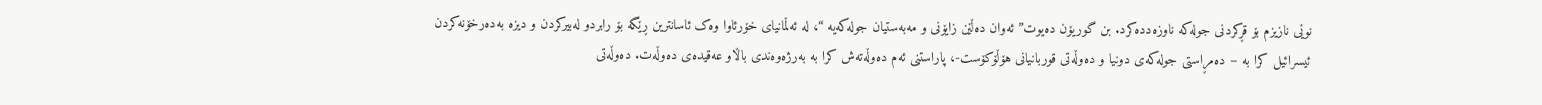نوێی نازیزم بۆ قڕکردنی جولەکە ناوزەددەکرد. بن گوریۆن دەیوت” ئەوان دەڵێن زایۆنی و مەبەستیان جولەکەیە “، لە ئەڵمانیای خۆرئاوا وەک ئاسانترین ڕێگە بۆ رابردو لەبیرکردن و دیزە بەدەرخۆنەکردن ئیسرائیل کرا بە – دەمڕاستی جولەکەی دونیا و دەوڵەتی قوربانیانی هۆڵۆکۆست-، پاراستنی ئەم دەوڵەتەش کرا بە بەرژەوەندی باڵاو عەقیدەی دەوڵەت. دەوڵەتی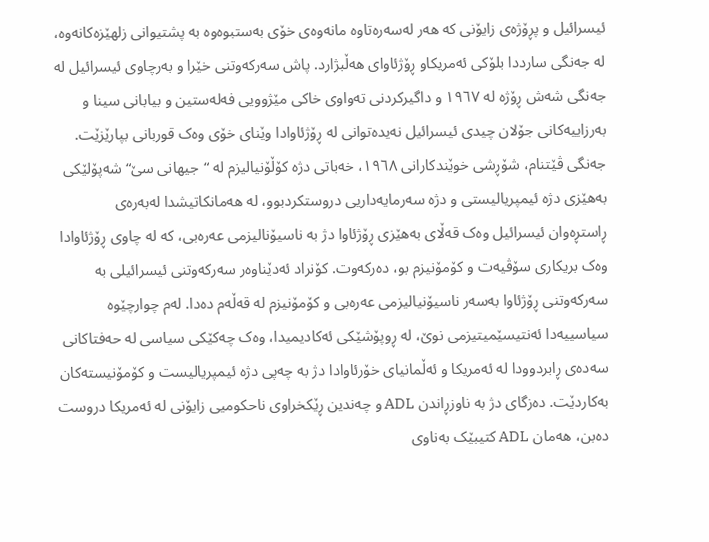ئیسرائیل و پڕۆژەی زایۆنی کە هەر لەسەرەتاوە مانەوەی خۆی بەستبوەوە بە پشتیوانی زلهێزەکانەوە، لە جەنگی سارددا بلۆکی ئەمریکاو ڕۆژئاوای هەڵبژارد. پاش سەرکەوتنی خێرا و بەرچاوی ئیسرائیل لە جەنگی شەش ڕۆژە لە ١٩٦٧ و داگیرکردنی تەواوی خاکی مێژوویی فەلەستین و بیابانی سینا و بەرزاییەکانی جۆلان چیدی ئیسرائیل نەیدەتوانی لە ڕۆژئاوادا وێنای خۆی وەک قوربانی بپارێزێت. جەنگی ڤێتنام، شۆڕشی خوێندکارانی ١٩٦٨، خەباتی دژە کۆڵۆنیالیزم لە “جیهانی سێ“ شەپۆلێکی بەهێزی دژە ئیمپریالیستی و دژە سەرمایەداریی دروستکردبوو، لە هەمانکاتیشدا لەبەرەی ڕاستڕەوان ئیسرائیل وەک قەڵای بەهێزی ڕۆژئاوا دژ بە ناسیۆنالیزمی عەرەبی، کە لە چاوی ڕۆژئاوادا وەک بریکاری سۆڤیەت و کۆمۆنیزم بو، دەرکەوت. کۆنراد ئەدێناوەر سەرکەوتنی ئیسرائیلی بە سەرکەوتنی ڕۆژئاوا بەسەر ناسیۆنیالیزمی عەرەبی و کۆمۆنیزم لە قەڵەم دەدا. لەم چوارچێوە سیاسییەدا ئەنتیسێمیتیزمی نوێ، لە ڕوپۆشێکی ئەکادیمیدا، وەک چەکێکی سیاسی لە حەفتاکانی سەدەی ڕابردوودا لە ئەمریکا و ئەڵمانیای خۆرئاوادا دژ بە چەپی دژە ئیمپریالیست و کۆمۆنیستەکان بەکاردێت. دەزگای دژ بە ناوزڕاندن ADL و چەندین ڕێکخراوی ناحکومیی زایۆنی لە ئەمریکا دروست دەبن، هەمان ADL کتیبێک بەناوی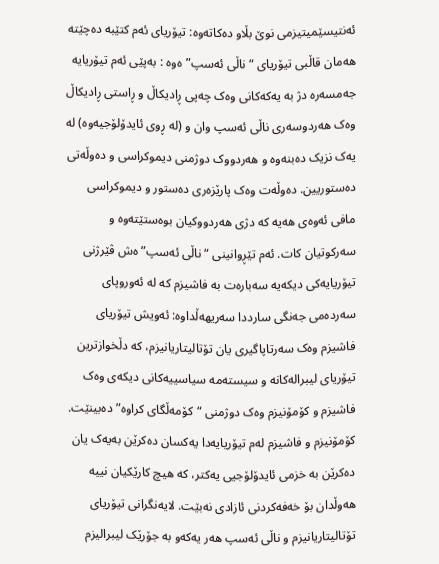ئەنتیسێمیتیزمی نوێ بڵاو دەکاتەوە: تیۆریای ئەم کتێبە دەچێتە هەمان قاڵبی تیۆریای “ناڵی ئەسپ”ەوە : بەپێی ئەم تیۆریایە جەمسەرە دژ بە یەکەکانی وەک چەپی ڕادیکاڵ و ڕاستی ڕادیکاڵ وەک هەردوسەری ناڵی ئەسپ وان و (لە ڕوی ئایدۆلۆجیەوە) لە یەک نزیک دەبنەوە و هەردووک دوژمنی دیموکراسی و دەوڵەتی دەستوریین. دەوڵەت وەک پارێزەری دەستور و دیموکراسی مافی ئەوەی هەیە کە دژی هەردووکیان بوەستێتەوە و سەرکوتیان کات. ئەم تێڕوانینی “ناڵی ئەسپ” ەش ڤێرژنی تیۆریایەکی دیکەیە سەبارەت بە فاشیزم کە لە ئەوروپای سەردەمی جەنگی سارددا سەریهەڵداوە: ئەویش تیۆریای فاشیزم وەک سەرتاپاگیری یان تۆتالیتاریانیزم، کە دڵخوازترین تیۆریای لیبرالەکانە و سیستەمە سیاسییەکانی دیکەی وەک فاشیزم و کۆمۆنیزم وەک دوژمنی “کۆمەڵگای کراوە” دەبینێت. کۆمۆنیزم و فاشیزم لەم تیۆریایەدا یەکسان دەکرێن بەیەک یان دەکرێن بە خزمی ئایدۆلۆجیی یەکتر، کە هیچ کارێکیان نییە هەوڵدان بۆ خەفەکردنی ئازادی نەبێت. لایەنگرانی تیۆریای تۆتالیتاریانیزم و ناڵی ئەسپ هەر یەکەو بە جۆرێک لیبرالیزم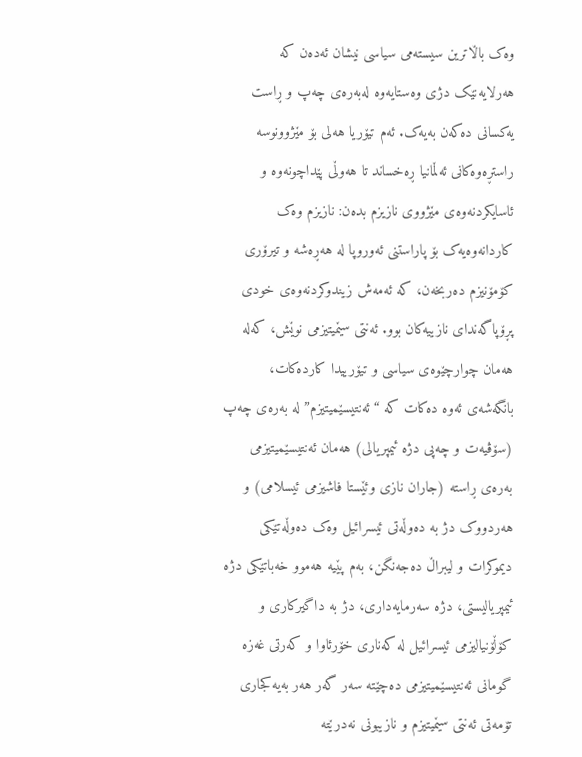وەک باڵاترین سیستەمی سیاسی نیشان ئەدەن کە هەرلایەنێک دژی وەستایەوە لەبەرەی چەپ و ڕاست یەکسانی دەکەن بەیەک. ئەم تیۆریا هەلی بۆ مێژوونوسە راستڕەوەکانی ئەڵمانیا ڕەخساند تا هەوڵی پێداچونەوە و ئاسایکردنەوەی مێژووی نازیزم بدەن: نازیزم وەک کاردانەوەیەک بۆ پاراستنی ئەوروپا لە هەڕەشە و تیرۆری کۆمۆنیزم دەربخەن، کە ئەمەش زیندوکردنەوەی خودی پڕۆپاگەندای نازییەکان بوو. ئەنتی سێمیتیزمی نوێش، کەلە هەمان چوارچێوەی سیاسی و تیۆرییدا کاردەکات، بانگەشەی ئەوە دەکات کە “ئەنتیسێمیتیزم” لە بەرەی چەپ (سۆڤیەت و چەپی دژە ئیمپریالی) هەمان ئەنتیسێمیتیزمی بەرەی ڕاستە (جاران نازی وئێستا فاشیزمی ئیسلامی) و هەردووک دژ بە دەوڵەتی ئیسرائیل وەک دەوڵەتێکی دیموکرات و لیبراڵ دەجەنگن، بەم پێیە هەموو خەباتێکی دژە ئیمپریالیستی، دژە سەرمایەداری، دژ بە داگیرکاری و کۆڵۆنیالیزمی ئیسرائیل لە کەناری خۆرئاوا و کەرتی غەزە گومانی ئەنتیسێمیتیزمی دەچێتە سەر گەر هەر بەیەکجاری تۆمەتی ئەنتی سێمیتیزم و نازیبونی نەدرێتە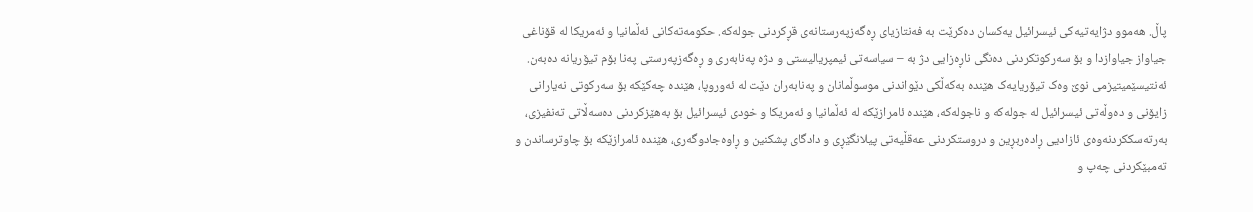پاڵ. هەموو دژایەتیەکی ئیسرائیل یەکسان دەکرێت بە فەنتازیای ڕەگەزپەرستانەی قڕکردنی جولەکە. حکومەتەکانی ئەڵمانیا و ئەمریکا لە قۆناغی جیاواز جیاوازدا و بۆ سەرکوتکردنی دەنگی ناڕەزایی دژ بە – سیاسەتی ئیمپریالیستی و دژە پەنابەری و ڕەگەزپەرستی پەنا بۆم تیۆریانە دەبەن. ئەنتیسێمیتیزمی نوێ وەک تیۆریایەک هێندە بەکەڵکی دێواندنی موسوڵمانان و پەنابەران دێت لە ئەوروپا، هێندە چەکێکە بۆ سەرکوتی نەیارانی زایۆنی و دەوڵەتی ئیسرائیل لە جولەکە و ناجولەکە، هێندە ئامرازێکە لە ئەڵمانیا و ئەمریکا و خودی ئیسرائیل بۆ بەهێزکردنی دەسەڵاتی تەنفیزی، بەرتەسککردنەوەی ئازادیی ڕادەربڕین و دروستکردنی عەقڵیەتی پیلانگێڕی و دادگای پشکنین و ڕاوەجادوگەری، هێندە ئامرازێکە بۆ چاوترساندن و تەمبێکردنی چەپ و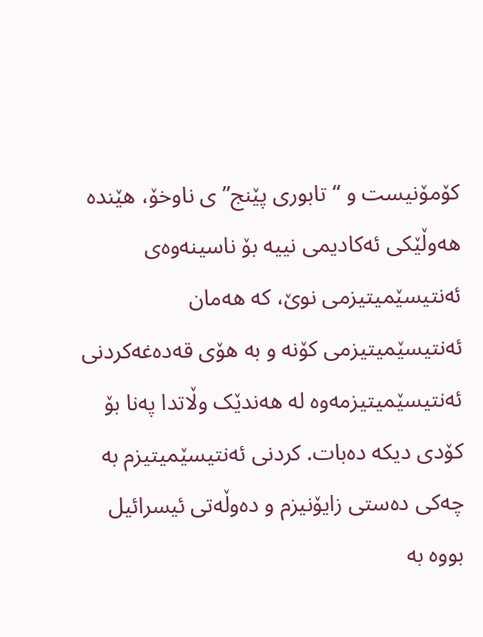کۆمۆنیست و “تابوری پێنج” ی ناوخۆ، هێندە هەوڵێکی ئەکادیمی نییە بۆ ناسینەوەی ئەنتیسێمیتیزمی نوێ، کە هەمان ئەنتیسێمیتیزمی کۆنە و بە هۆی قەدەغەکردنی ئەنتیسێمیتیزمەوە لە هەندێک وڵاتدا پەنا بۆ کۆدی دیکە دەبات. کردنی ئەنتیسێمیتیزم بە چەکی دەستی زایۆنیزم و دەوڵەتی ئیسرائیل بووە بە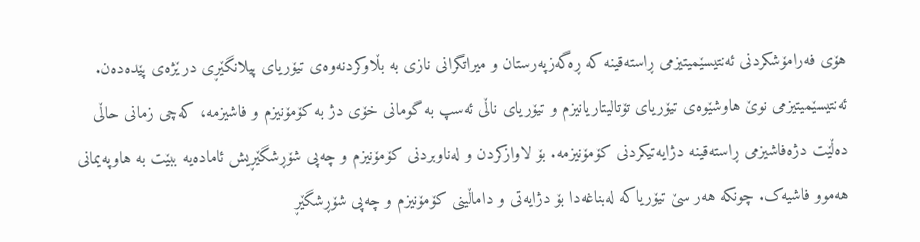هۆی فەرامۆشکردنی ئەنتیسێمیتیزمی ڕاستەقینە کە ڕەگەزپەرستان و میراتگرانی نازی بە بڵاوکردنەوەی تیۆریای پیلانگێڕی درێژەی پێدەدەن. ئەنتیسێمیتیزمی نوێ هاوشێوەی تیۆریای تۆتالیتاریانیزم و تیۆریای ناڵی ئەسپ بە گومانی خۆی دژ بە کۆمۆنیزم و فاشیزمە، کەچی زمانی حاڵی دەڵێت دژەفاشیزمی ڕاستەقینە دژایەتیکردنی کۆمۆنیزمە. بۆ لاوازکردن و لەناوبردنی کۆمۆنیزم و چەپی شۆڕشگێڕیش ئامادەیە ببێت بە هاوپەیمانی هەموو فاشیەک. چونکە هەر سێ تیۆریاکە لەبناغەدا بۆ دژایەتی و داماڵینی کۆمۆنیزم و چەپی شۆڕشگێڕ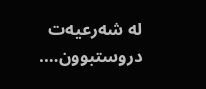لە شەرعیەت دروستبوون….